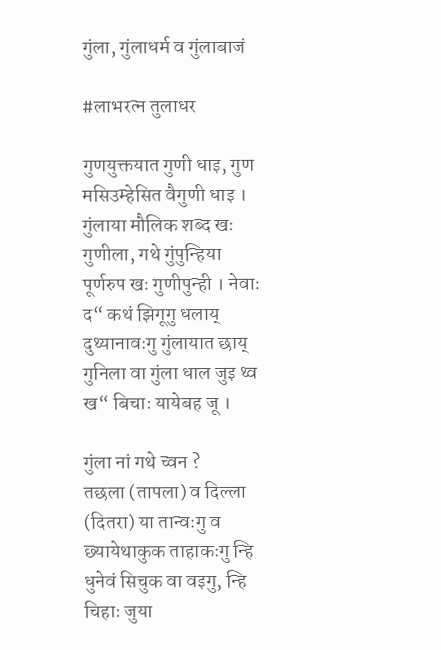गुंला, गुंलाधर्म व गुंलाबाजं

#लाभरत्न तुलाधर

गुणयुक्तयात गुणी धाइ, गुण मसिउम्हेसित वैगुणी धाइ । गुंलाया मौलिक शब्द खः गुणीला, गथे गुंपुन्हिया पूर्णरुप खः गुणीपुन्ही । नेवाः द“ कथं झिगूगु धलाय् दुथ्यानावःगु गुंलायात छाय् गुनिला वा गुंला धाल जुइ थ्व ख“ बिचाः यायेबह जू ।

गुंला नां गथे च्वन ?
तछला (तापला) व दिल्ला (दितरा) या तान्वःगु व छ्यायेथाकुक ताहाकःगु न्हि धुनेवं सिचुक वा वइगु, न्हि चिहाः जुया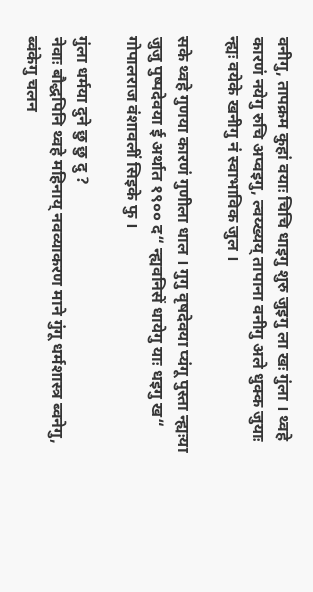वनीगु, तापक्रम कुहां वयाः चिचि धाइगु शुरु जुइगु ला खः गुंला । थ्वहे कारणं नयेगु रुचि अप्वइगु, ल्वय्ख्यय् तापाना वनीगु अले धुक्क जुयाः न्ह्यः वयेके खनीगु नं स्वाभाविक जुल ।

सके थ्वहे गुणया कारणं गुणीला धाल । गुगु वृषदेवया प्यंगू पुस्ता न्ह्यःया जुजु पुष्पदेवया ई अर्थात १९०० द“ न्ह्यवनिसें धायेगु याः धइगु ख“ गोपालराज वंशावलीं सिइके फु ।

गुंला धर्मया दुने छु छु दु ?
नेवाः बौद्धपिनि थ्वहे महिनाय् नवव्याकरण माने गुंगू धर्मशास्त्र ब्वनेगु, ब्वंकेगु चलन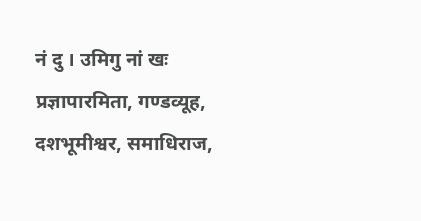नं दु । उमिगु नां खः प्रज्ञापारमिता, गण्डव्यूह, दशभूमीश्वर, समाधिराज,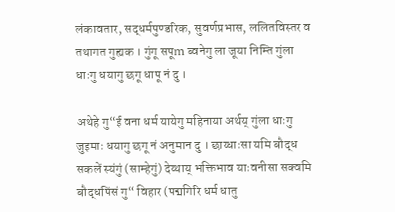लंकावतार, सद्धर्मपुण्डरिक, सुवर्णप्रभास, ललितविस्तर व तथागत गुह्यक । गुंगू सपूm ब्वनेगु ला जूया निम्ति गुंला धाःगु धयागु छगू धापू नं दु ।

अथेहे गु“ई वना धर्म यायेगु महिनाया अर्थय् गुंला धाःगु जुइमाः धयागु छगू नं अनुमान दु । छाय्धाःसा यमि बौद्ध सकलें स्यंगुं (साम्हेगुं) देय्थाय् भक्तिभाव याःवनीसा सक्वमि बौद्धपिंसं गु“ विहार (पद्मगिरि धर्म धातु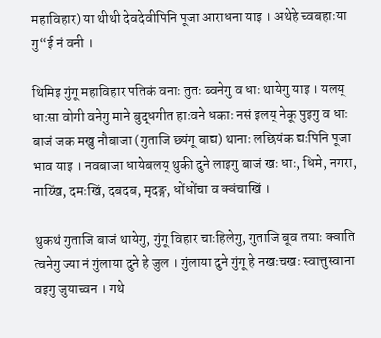महाविहार) या थीथी देवदेवीपिनि पूजा आराधना याइ । अथेहे च्वबहाःया गु“ई नं वनी ।

थिमिइ गुंगू महाविहार पतिकं वनाः तुतः ब्वनेगु व धाः थायेगु याइ । यलय् धाःसा वोगी वनेगु माने बुद्धगीत हाःवने धकाः नसं इलय् नेकू पुइगु व धाः बाजं जक मखु नौबाजा (गुताजि छ्यंगू बाद्य) थानाः लछियंक द्यःपिनि पूजा भाव याइ । नवबाजा धायेबलय् थुकी दुने लाइगु बाजं खः धाः, धिमे, नगरा, नाय्खिं, दमःखिं, दबदब, मृदङ्ग, धोंधोंचा व क्वंचाखिं ।

थुकथं गुताजि बाजं थायेगु, गुंगू विहार चाःहिलेगु, गुताजि बूव तयाः क्वाति त्वनेगु ज्या नं गुंलाया दुने हे जुल । गुंलाया दुने गुंगू हे नखःचखः स्वात्तुस्वाना वइगु जुयाच्वन । गथे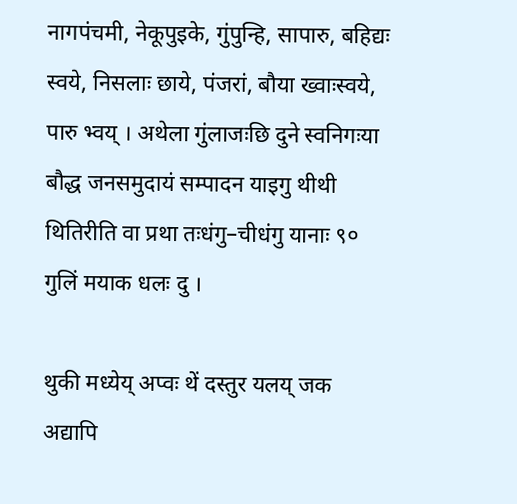नागपंचमी, नेकूपुइके, गुंपुन्हि, सापारु, बहिद्यः स्वये, निसलाः छाये, पंजरां, बौया ख्वाःस्वये, पारु भ्वय् । अथेला गुंलाजःछि दुने स्वनिगःया बौद्ध जनसमुदायं सम्पादन याइगु थीथी थितिरीति वा प्रथा तःधंगु–चीधंगु यानाः ९० गुलिं मयाक धलः दु ।

थुकी मध्येय् अप्वः थें दस्तुर यलय् जक अद्यापि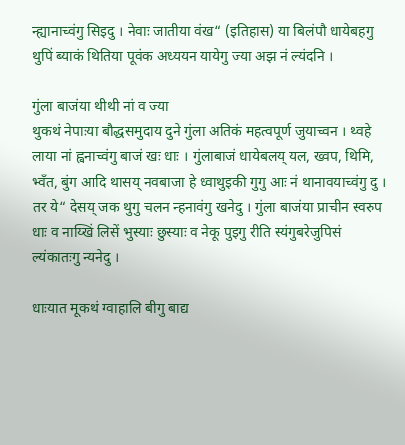न्ह्यानाच्वंगु सिइदु । नेवाः जातीया वंख“ (इतिहास) या बिलंपौ धायेबहगु थुपिं ब्याकं थितिया पूवंक अध्ययन यायेगु ज्या अझ नं ल्यंदनि ।

गुंला बाजंया थीथी नां व ज्या
थुकथं नेपाःया बौद्धसमुदाय दुने गुंला अतिकं महत्वपूर्ण जुयाच्वन । थ्वहे लाया नां ह्वनाच्वंगु बाजं खः धाः । गुंलाबाजं धायेबलय् यल, ख्वप, थिमि, भ्वँत, बुंग आदि थासय् नवबाजा हे ध्वाथुइकी गुगु आः नं थानावयाच्वंगु दु । तर ये“ देसय् जक थुगु चलन न्हनावंगु खनेदु । गुंला बाजंया प्राचीन स्वरुप धाः व नाय्खिं लिसें भुस्याः छुस्याः व नेकू पुइगु रीति स्यंगुबरेजुपिसं ल्यंकातःगु न्यनेदु ।

धाःयात मूकथं ग्वाहालि बीगु बाद्य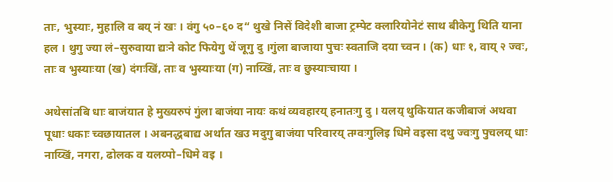ताः, भुस्याः, मुहालि व बय् नं खः । वंगु ५०–६० द“ थुखे निसें विदेशी बाजा ट्रम्पेट क्लारियोनेटं साथ बीकेगु थिति याना हल । थुगु ज्या लं–सुरुवाया द्यःने कोट फियेगु थें जूगु दु ।गुंला बाजाया पुचः स्वताजि दया च्वन । (क) धाः १, वाय् २ ज्वः, ताः व भुस्याःया (ख) दंगःखिं, ताः व भुस्याःया (ग) नाय्खिं, ताः व छुस्याःचाया ।

अथेसांतबि धाः बाजंयात हे मुख्यरुपं गुंला बाजंया नायः कथं व्यवहारय् हनातःगु दु । यलय् थुकियात कजीबाजं अथवा पूधाः धकाः च्वछायातल । अबनद्धबाद्य अर्थात खउ मदुगु बाजंया परिवारय् तग्वःगुलिइ धिमे वइसा दथु ज्वःगु पुचलय् धाः नाय्खिं, नगरा, ढोलक व यलय्पो–धिमे वइ ।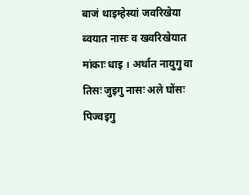बाजं थाइम्हेस्यां जवरिखेया ब्वयात नासः व खवरिखेयात मांकाः धाइ । अर्थात नायुगु वा तिसः जुइगु नासः अले घोंसः पिज्वइगु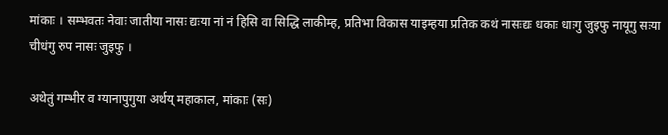मांकाः । सम्भवतः नेवाः जातीया नासः द्यःया नां नं हिसि वा सिद्धि लाकीम्ह, प्रतिभा विकास याइम्हया प्रतिक कथं नासःद्यः धकाः धाःगु जुइफु नायूगु सःया चीधंगु रुप नासः जुइफु ।

अथेतुं गम्भीर व ग्यानापुगुया अर्थय् महाकाल, मांकाः (सः)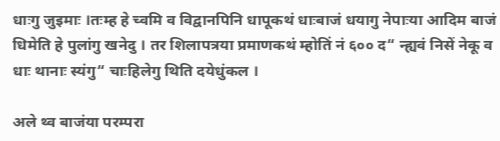धाःगु जुइमाः ।तःम्ह हे च्वमि व विद्वानपिनि धापूकथं धाःबाजं धयागु नेपाःया आदिम बाजं धिमेति हे पुलांगु खनेदु । तर शिलापत्रया प्रमाणकथं म्होतिं नं ६०० द“ न्ह्यवं निसें नेकू व धाः थानाः स्यंगु“ चाःहिलेगु थिति दयेधुंकल ।

अले थ्व बाजंया परम्परा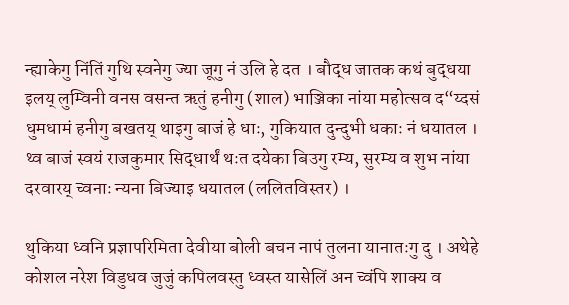न्ह्याकेगु निंतिं गुथि स्वनेगु ज्या जूगु नं उलि हे दत । बौद्ध जातक कथं बुद्धया इलय् लुम्विनी वनस वसन्त ऋतुं हनीगु (शाल) भाञ्जिका नांया महोत्सव द“य्दसं धुमधामं हनीगु बखतय् थाइगु बाजं हे धाः, गुकियात दुन्दुभी धकाः नं धयातल । थ्व बाजं स्वयं राजकुमार सिद्धार्थं थःत दयेका बिउगु रम्य, सुरम्य व शुभ नांया दरवारय् च्वनाः न्यना बिज्याइ धयातल (ललितविस्तर) ।

थुकिया ध्वनि प्रज्ञापरिमिता देवीया बोली बचन नापं तुलना यानातःगु दु । अथेहे कोशल नरेश विडुधव जुजुं कपिलवस्तु ध्वस्त यासेलिं अन च्वंपि शाक्य व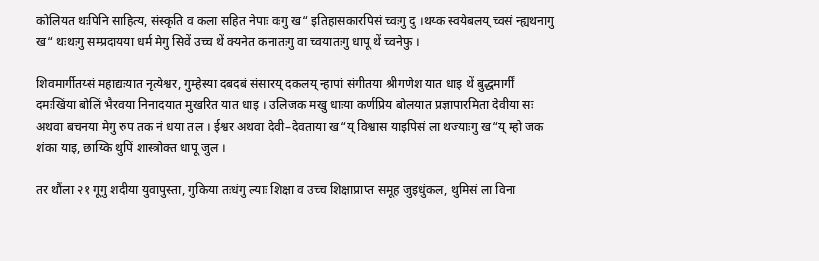कोलियत थःपिनि साहित्य, संस्कृति व कला सहित नेपाः वःगु ख“ इतिहासकारपिसं च्वःगु दु ।थय्क स्वयेबलय् च्वसं न्ह्यथनागु ख“ थःथःगु सम्प्रदायया धर्म मेगु सिवें उच्च थें क्यनेत कनातःगु वा च्वयातःगु धापू थें च्वनेफु ।

शिवमार्गीतय्सं महाद्यःयात नृत्येश्वर, गुम्हेस्या दबदबं संसारय् दकलय् न्हापां संगीतया श्रीगणेश यात धाइ थें बुद्धमार्गीं दमःखिंया बोलिं भैरवया निनादयात मुखरित यात धाइ । उलिजक मखु धाःया कर्णप्रिय बोलयात प्रज्ञापारमिता देवीया सः अथवा बचनया मेगु रुप तक नं धया तल । ईश्वर अथवा देवी–देवताया ख“य् विश्वास याइपिसं ला थज्याःगु ख“य् म्हो जक शंका याइ, छाय्कि थुपिं शास्त्रोक्त धापू जुल ।

तर थौंला २१ गूगु शदीया युवापुस्ता, गुकिया तःधंगु ल्याः शिक्षा व उच्च शिक्षाप्राप्त समूह जुइधुंकल, थुमिसं ला विना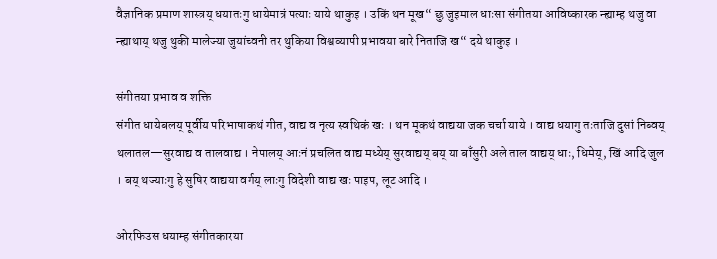वैज्ञानिक प्रमाण शास्त्रय् धयातःगु धायेमात्रं पत्याः याये थाकुइ । उकिं थन मूख“ छु जुइमाल धाःसा संगीतया आविष्कारक न्ह्याम्ह थजु वा न्ह्याथाय् थजु थुकी मालेज्या जुयांच्वनी तर थुकिया विश्वव्यापी प्रभावया बारे निताजि ख“ दये थाकुइ ।

संगीतया प्रभाव व शक्ति
संगीत धायेबलय् पूर्वीय परिभाषाकथं गीत, वाद्य व नृत्य स्वथिकं खः । थन मूकथं वाद्यया जक चर्चा याये । वाद्य धयागु तःताजि दुसां निब्वय् थलातल—सुरवाद्य व तालवाद्य । नेपालय् आःनं प्रचलित वाद्य मध्येय् सुरवाद्यय् बय् या बाँसुरी अले ताल वाद्यय् धाः, धिमेय्, खिं आदि जुल । बय् थज्याःगु हे सुषिर वाद्यया वर्गय् लाःगु विदेशी वाद्य खः पाइप, लूट आदि ।

ओरफिउस धयाम्ह संगीतकारया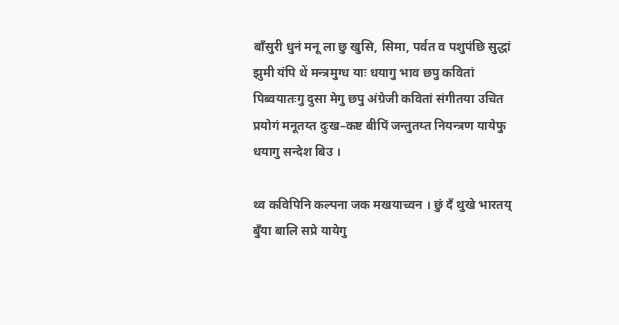बाँसुरी धुनं मनू ला छु खुसि, सिमा, पर्वत व पशुपंछि सुद्धां झुमी यंपि थें मन्त्रमुग्ध याः धयागु भाव छपु कवितां पिब्वयातःगु दुसा मेगु छपु अंग्रेजी कवितां संगीतया उचित प्रयोगं मनूतय्त दुःख–कष्ट बीपिं जन्तुतय्त नियन्त्रण यायेफु धयागु सन्देश बिउ ।

थ्व कविपिनि कल्पना जक मखयाच्वन । छुं दँ थुखे भारतय् बुँया बालि सप्रे यायेगु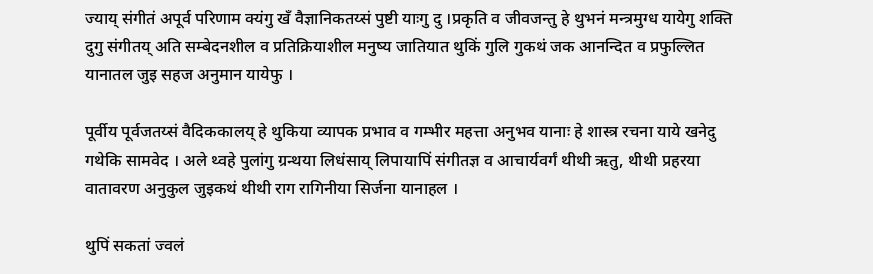ज्याय् संगीतं अपूर्व परिणाम क्यंगु खँ वैज्ञानिकतय्सं पुष्टी याःगु दु ।प्रकृति व जीवजन्तु हे थुभनं मन्त्रमुग्ध यायेगु शक्ति दुगु संगीतय् अति सम्बेदनशील व प्रतिक्रियाशील मनुष्य जातियात थुकिं गुलि गुकथं जक आनन्दित व प्रफुल्लित यानातल जुइ सहज अनुमान यायेफु ।

पूर्वीय पूर्वजतय्सं वैदिककालय् हे थुकिया व्यापक प्रभाव व गम्भीर महत्ता अनुभव यानाः हे शास्त्र रचना याये खनेदु गथेकि सामवेद । अले थ्वहे पुलांगु ग्रन्थया लिधंसाय् लिपायापिं संगीतज्ञ व आचार्यवर्गं थीथी ऋतु, थीथी प्रहरया वातावरण अनुकुल जुइकथं थीथी राग रागिनीया सिर्जना यानाहल ।

थुपिं सकतां ज्वलं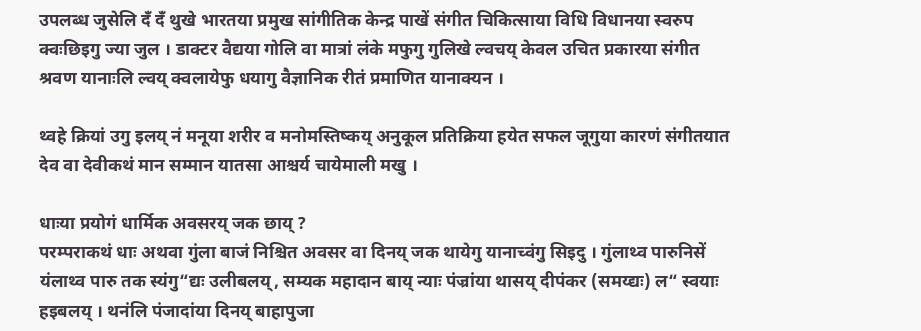उपलब्ध जुसेलि दँ दँ थुखे भारतया प्रमुख सांगीतिक केन्द्र पाखें संगीत चिकित्साया विधि विधानया स्वरुप क्वःछिइगु ज्या जुल । डाक्टर वैद्यया गोलि वा मात्रां लंके मफुगु गुलिखे ल्वचय् केवल उचित प्रकारया संगीत श्रवण यानाःलि ल्वय् क्वलायेफु धयागु वैज्ञानिक रीतं प्रमाणित यानाक्यन ।

थ्वहे क्रियां उगु इलय् नं मनूया शरीर व मनोमस्तिष्कय् अनुकूल प्रतिक्रिया हयेत सफल जूगुया कारणं संगीतयात देव वा देवीकथं मान सम्मान यातसा आश्चर्य चायेमाली मखु ।

धाःया प्रयोगं धार्मिक अवसरय् जक छाय् ?
परम्पराकथं धाः अथवा गुंला बाजं निश्चित अवसर वा दिनय् जक थायेगु यानाच्वंगु सिइदु । गुंलाथ्व पारुनिसें यंलाथ्व पारु तक स्यंगु“द्यः उलीबलय्, सम्यक महादान बाय् न्याः पंज्रांया थासय् दीपंकर (समय्द्यः) ल“ स्वयाः हइबलय् । थनंलि पंजादांया दिनय् बाहापुजा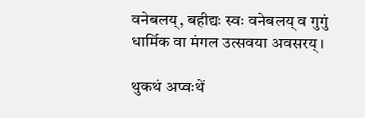वनेबलय्, बहीद्यः स्वः वनेबलय् व गुगुं धार्मिक वा मंगल उत्सवया अवसरय् ।

थुकथं अप्वःथें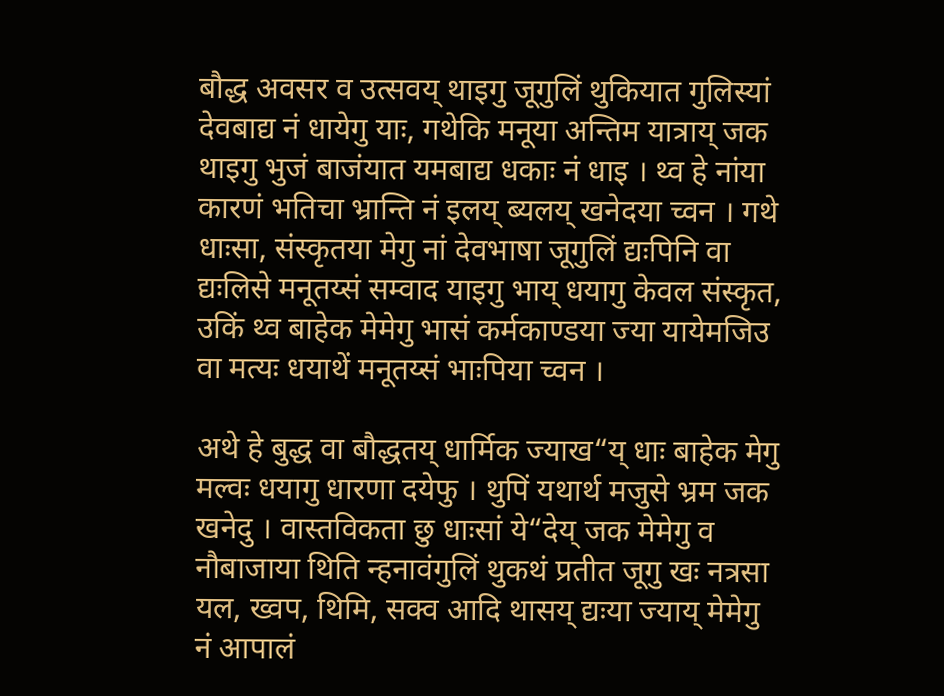बौद्ध अवसर व उत्सवय् थाइगु जूगुलिं थुकियात गुलिस्यां देवबाद्य नं धायेगु याः, गथेकि मनूया अन्तिम यात्राय् जक थाइगु भुजं बाजंयात यमबाद्य धकाः नं धाइ । थ्व हे नांया कारणं भतिचा भ्रान्ति नं इलय् ब्यलय् खनेदया च्वन । गथे धाःसा, संस्कृतया मेगु नां देवभाषा जूगुलिं द्यःपिनि वा द्यःलिसे मनूतय्सं सम्वाद याइगु भाय् धयागु केवल संस्कृत, उकिं थ्व बाहेक मेमेगु भासं कर्मकाण्डया ज्या यायेमजिउ वा मत्यः धयाथें मनूतय्सं भाःपिया च्वन ।

अथे हे बुद्ध वा बौद्धतय् धार्मिक ज्याख“य् धाः बाहेक मेगु मल्वः धयागु धारणा दयेफु । थुपिं यथार्थ मजुसे भ्रम जक खनेदु । वास्तविकता छु धाःसां ये“देय् जक मेमेगु व नौबाजाया थिति न्हनावंगुलिं थुकथं प्रतीत जूगु खः नत्रसा यल, ख्वप, थिमि, सक्व आदि थासय् द्यःया ज्याय् मेमेगु नं आपालं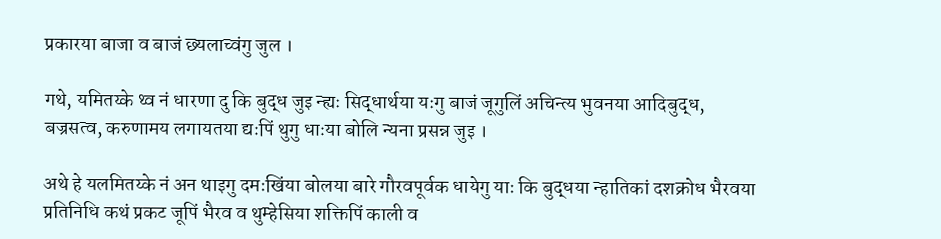प्रकारया बाजा व बाजं छ्यलाच्वंगु जुल ।

गथे, यमितय्के थ्व नं धारणा दु कि बुद्ध जुइ न्ह्यः सिद्धार्थया यःगु बाजं जूगुलिं अचिन्त्य भुवनया आदिबुद्ध, बज्रसत्व, करुणामय लगायतया द्यःपिं थुगु धाःया बोलि न्यना प्रसन्न जुइ ।

अथे हे यलमितय्के नं अन थाइगु दमःखिंया बोलया बारे गौरवपूर्वक धायेगु याः कि बुद्धया न्हातिकां दशक्रोध भैरवया प्रतिनिधि कथं प्रकट जूपिं भैरव व थुम्हेसिया शक्तिपिं काली व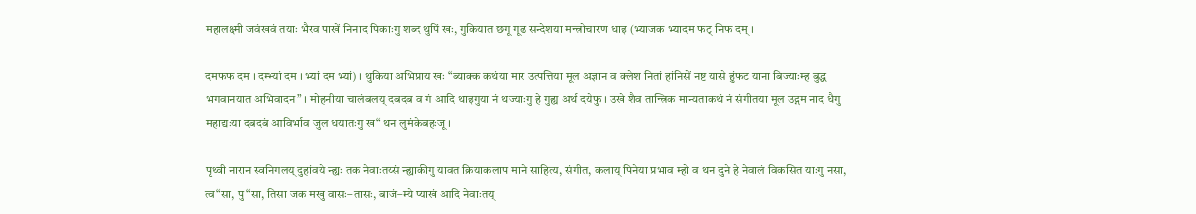महालक्ष्मी जवंखवं तयाः भैरव पाखें निनाद पिकाःगु शब्द थुपिं खः, गुकियात छगू गूढ सन्देशया मन्त्रोचारण धाइ (भ्याजक भ्यादम फट् निफ दम् ।

दमफफ दम । दम्भ्यां दम । भ्यां दम भ्यां) । थुकिया अभिप्राय खः “ब्याक्क कथंया मार उत्पत्तिया मूल अज्ञान व क्लेश नितां हांनिसें नष्ट यासे हुंफट याना बिज्याःम्ह बुद्ध भगवानयात अभिवादन” । मोहनीया चालंबलय् दबदब व गं आदि थाइगुया नं थज्याःगु हे गुह्य अर्थ दयेफु । उखे शैव तान्त्रिक मान्यताकथं नं संगीतया मूल उद्गम नाद धैगु महाद्यःया दबदबं आविर्भाव जुल धयातःगु ख“ थन लुमंकेबहःजू ।

पृथ्वी नारान स्वनिगलय् दुहांवये न्ह्यः तक नेवाःतय्सं न्ह्याकीगु यावत क्रियाकलाप माने साहित्य, संगीत, कलाय् पिनेया प्रभाव म्हो व थन दुने हे नेवालं विकसित याःगु नसा, त्व“सा, पु“सा, तिसा जक मखु वासः–तासः, बाजं–म्ये प्याखं आदि नेवाःतय्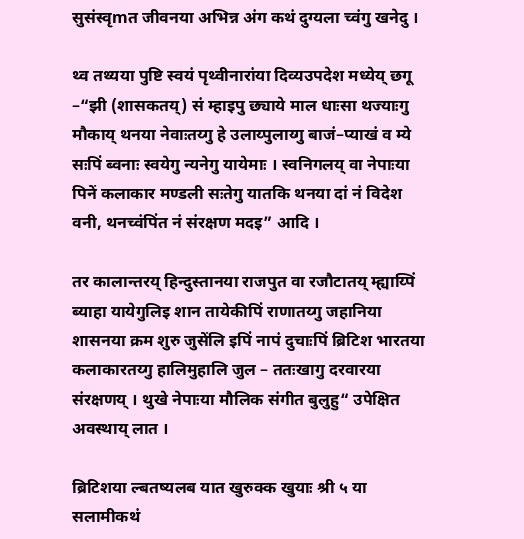सुसंस्वृmत जीवनया अभिन्न अंग कथं दुग्यला च्वंगु खनेदु ।

थ्व तथ्यया पुष्टि स्वयं पृथ्वीनारांया दिव्यउपदेश मध्येय् छगू –“झी (शासकतय्) सं म्हाइपु छ्याये माल धाःसा थज्याःगु मौकाय् थनया नेवाःतय्गु हे उलाय्पुलाय्गु बाजं–प्याखं व म्ये सःपिं ब्वनाः स्वयेगु न्यनेगु यायेमाः । स्वनिगलय् वा नेपाःया पिनें कलाकार मण्डली सःतेगु यातकि थनया दां नं विदेश वनी, थनच्वंपिंत नं संरक्षण मदइ” आदि ।

तर कालान्तरय् हिन्दुस्तानया राजपुत वा रजौटातय् म्ह्याय्पिं ब्याहा यायेगुलिइ शान तायेकीपिं राणातय्गु जहानिया शासनया क्रम शुरु जुसेंलि इपिं नापं दुचाःपिं ब्रिटिश भारतया कलाकारतय्गु हालिमुहालि जुल – ततःखागु दरवारया संरक्षणय् । थुखे नेपाःया मौलिक संगीत बुलुहु“ उपेक्षित अवस्थाय् लात ।

ब्रिटिशया ल्बतष्यलब यात खुरुक्क खुयाः श्री ५ या सलामीकथं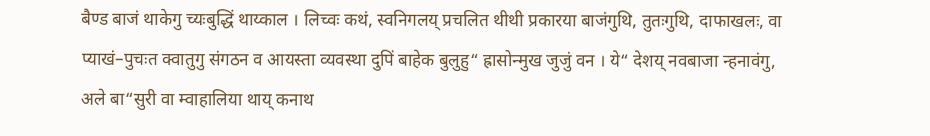बैण्ड बाजं थाकेगु च्यःबुद्धिं थाय्काल । लिच्वः कथं, स्वनिगलय् प्रचलित थीथी प्रकारया बाजंगुथि, तुतःगुथि, दाफाखलः, वा प्याखं–पुचःत क्वातुगु संगठन व आयस्ता व्यवस्था दुपिं बाहेक बुलुहु“ ह्रासोन्मुख जुजुं वन । ये“ देशय् नवबाजा न्हनावंगु, अले बा“सुरी वा म्वाहालिया थाय् कनाथ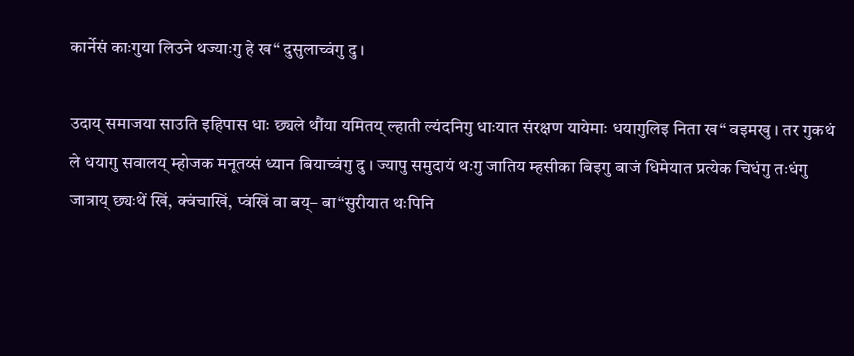कार्नेसं काःगुया लिउने थज्याःगु हे ख“ दुसुलाच्वंगु दु ।

उदाय् समाजया साउति इहिपास धाः छ्यले थौंया यमितय् ल्हाती ल्यंदनिगु धाःयात संरक्षण यायेमाः धयागुलिइ निता ख“ वइमखु । तर गुकथं ले धयागु सवालय् म्होजक मनूतय्सं ध्यान बियाच्वंगु दु । ज्यापु समुदायं थःगु जातिय म्हसीका बिइगु बाजं धिमेयात प्रत्येक चिधंगु तःधंगु जात्राय् छ्यःथें खिं, क्वंचाखिं, प्वंखिं वा बय्– बा“सुरीयात थःपिनि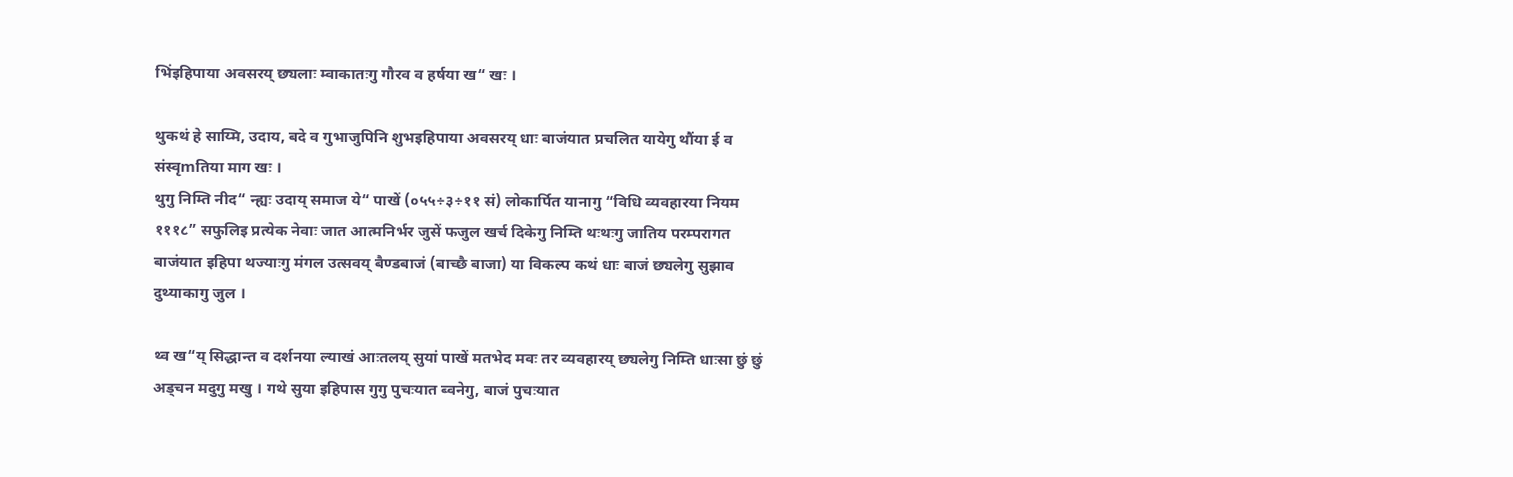भिंइहिपाया अवसरय् छ्यलाः म्वाकातःगु गौरव व हर्षया ख“ खः ।

थुकथं हे साय्मि, उदाय, बदे व गुभाजुपिनि शुभइहिपाया अवसरय् धाः बाजंयात प्रचलित यायेगु थौंया ई व संस्वृmतिया माग खः ।
थुगु निम्ति नीद“ न्ह्यः उदाय् समाज ये“ पाखें (०५५÷३÷११ सं) लोकार्पित यानागु “विधि व्यवहारया नियम १११८” सफुलिइ प्रत्येक नेवाः जात आत्मनिर्भर जुसें फजुल खर्च दिकेगु निम्ति थःथःगु जातिय परम्परागत बाजंयात इहिपा थज्याःगु मंगल उत्सवय् बैण्डबाजं (बाच्छै बाजा) या विकल्प कथं धाः बाजं छ्यलेगु सुझाव दुथ्याकागु जुल ।

थ्व ख“य् सिद्धान्त व दर्शनया ल्याखं आःतलय् सुयां पाखें मतभेद मवः तर व्यवहारय् छ्यलेगु निम्ति धाःसा छुं छुं अड्चन मदुगु मखु । गथे सुया इहिपास गुगु पुचःयात ब्वनेगु, बाजं पुचःयात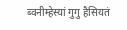ब्वनीम्हेस्यां गुगु हैसियतं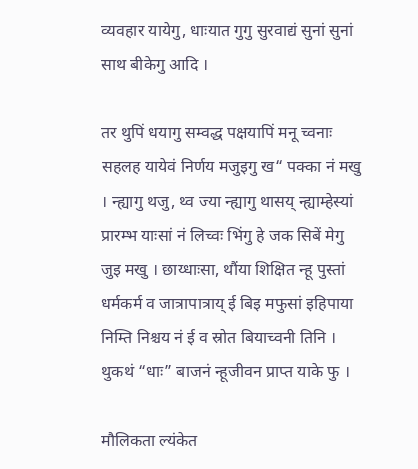व्यवहार यायेगु, धाःयात गुगु सुरवाद्यं सुनां सुनां साथ बीकेगु आदि ।

तर थुपिं धयागु सम्वद्ध पक्षयापिं मनू च्वनाः सहलह यायेवं निर्णय मजुइगु ख“ पक्का नं मखु । न्ह्यागु थजु, थ्व ज्या न्ह्यागु थासय् न्ह्याम्हेस्यां प्रारम्भ याःसां नं लिच्वः भिंगु हे जक सिबें मेगु जुइ मखु । छाय्धाःसा, थौंया शिक्षित न्हू पुस्तां धर्मकर्म व जात्रापात्राय् ई बिइ मफुसां इहिपाया निम्ति निश्चय नं ई व स्रोत बियाच्वनी तिनि । थुकथं “धाः” बाजनं न्हूजीवन प्राप्त याके फु ।

मौलिकता ल्यंकेत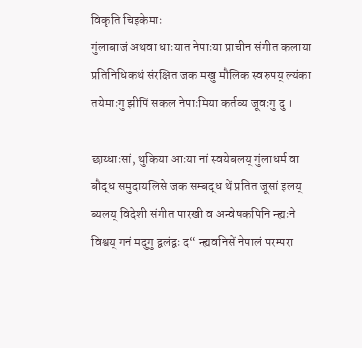विकृति चिइकेमाः
गुंलाबाजं अथवा धाःयात नेपाःया प्राचीन संगीत कलाया प्रतिनिधिकथं संरक्षित जक मखु मौलिक स्वरुपय् ल्यंका तयेमाःगु झीपिं सकल नेपाःमिया कर्तव्य जूवःगु दु ।

छाय्धाःसां, थुकिया आःया नां स्वयेबलय् गुंलाधर्म वा बौद्ध समुदायलिसे जक सम्बद्ध थें प्रतित जूसां इलय् ब्यलय् विदेशी संगीत पारखी व अन्वेषकपिनि न्ह्यःने विश्वय् गनं मदुगु द्वलंद्वः द“ न्ह्यवनिसें नेपालं परम्परा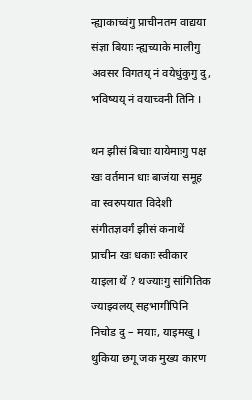न्ह्याकाच्वंगु प्राचीनतम वाद्यया संज्ञा बियाः न्ह्यच्याके मालीगु अवसर विगतय् नं वयेधुंकुगु दु, भविष्यय् नं वयाच्वनी तिनि ।

थन झीसं बिचाः यायेमाःगु पक्ष खः वर्तमान धाः बाजंया समूह वा स्वरुपयात विदेशी संगीतज्ञवर्गं झीसं कनाथें प्राचीन खः धकाः स्वीकार याइला थें ? थज्याःगु सांगितिक ज्याझ्वलय् सहभागीपिनि निचोड दु – मयाः, याइमखु । थुकिया छगू जक मुख्य कारण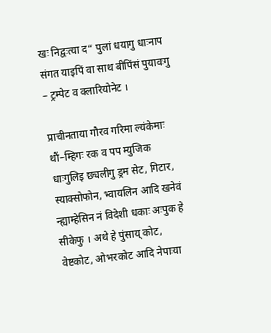खः निद्वःत्या द“ पुलां धयागु धाःनाप संगत याइपिं वा साथ बीपिंसं पुयावःगु – ट्रम्पेट व क्लारियोनेट ।

प्राचीनताया गौरव गरिमा ल्यंकेमाः
थौं–म्हिगः रक व पप म्युजिक धाःगुलिइ छ्यलीगु ड्रम सेट, गिटार, स्याक्सोफोन, भ्वायलिन आदि खनेवं न्ह्याम्हेसिन नं विदेशी धकाः अःपुक हे सीकेफु । अथे हे पुंसाय् कोट, वेष्टकोट, ओभरकोट आदि नेपाःया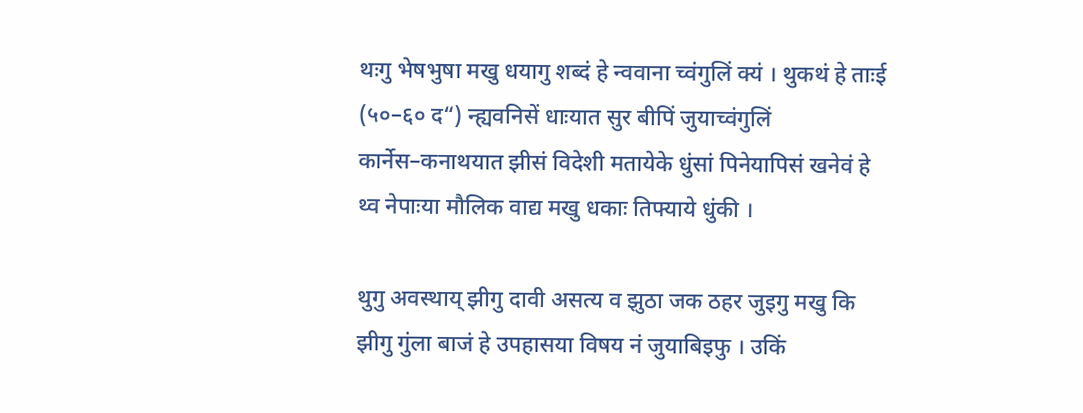थःगु भेषभुषा मखु धयागु शब्दं हे न्ववाना च्वंगुलिं क्यं । थुकथं हे ताःई (५०–६० द“) न्ह्यवनिसें धाःयात सुर बीपिं जुयाच्वंगुलिं कार्नेस–कनाथयात झीसं विदेशी मतायेके धुंसां पिनेयापिसं खनेवं हे थ्व नेपाःया मौलिक वाद्य मखु धकाः तिफ्याये धुंकी ।

थुगु अवस्थाय् झीगु दावी असत्य व झुठा जक ठहर जुइगु मखु कि झीगु गुंला बाजं हे उपहासया विषय नं जुयाबिइफु । उकिं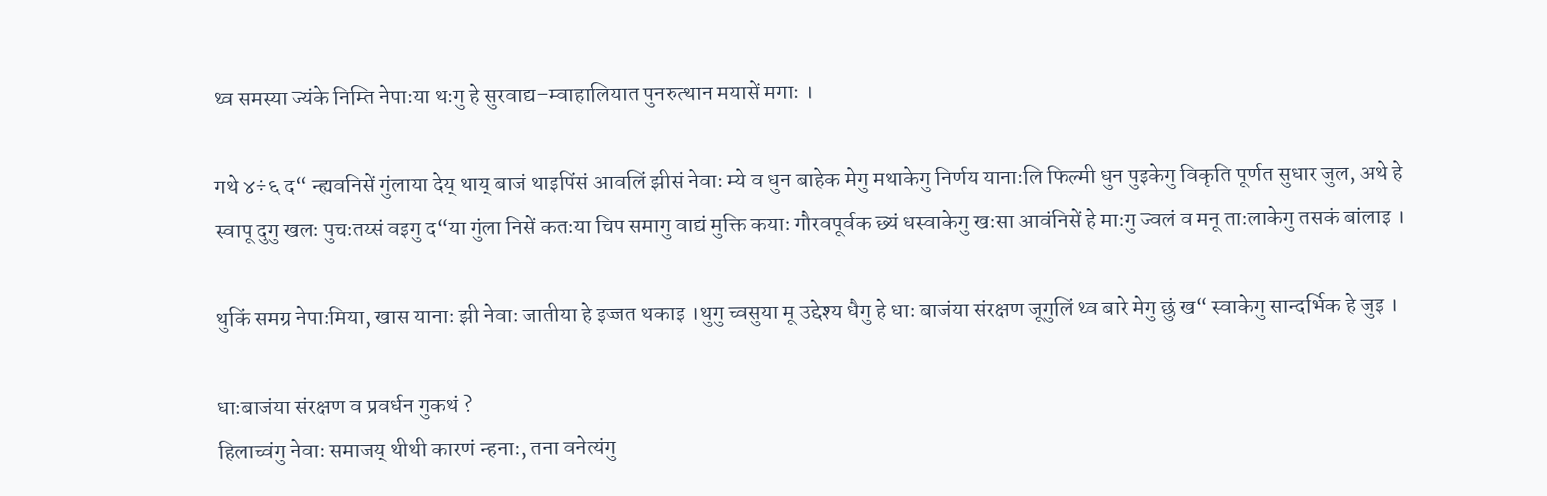थ्व समस्या ज्यंके निम्ति नेपाःया थःगु हे सुरवाद्य–म्वाहालियात पुनरुत्थान मयासें मगाः ।

गथे ४÷६ द“ न्ह्यवनिसें गुंलाया देय् थाय् बाजं थाइपिंसं आवलिं झीसं नेवाः म्ये व धुन बाहेक मेगु मथाकेगु निर्णय यानाःलि फिल्मी धुन पुइकेगु विकृति पूर्णत सुधार जुल, अथे हे स्वापू दुगु खलः पुचःतय्सं वइगु द“या गुंला निसें कतःया चिप समागु वाद्यं मुक्ति कयाः गौरवपूर्वक छ्यं धस्वाकेगु खःसा आवंनिसें हे माःगु ज्वलं व मनू ताःलाकेगु तसकं बांलाइ ।

थुकिं समग्र नेपाःमिया, खास यानाः झी नेवाः जातीया हे इज्जत थकाइ ।थुगु च्वसुया मू उद्देश्य धैगु हे धाः बाजंया संरक्षण जूगुलिं थ्व बारे मेगु छुं ख“ स्वाकेगु सान्दर्भिक हे जुइ ।

धाःबाजंया संरक्षण व प्रवर्धन गुकथं ?
हिलाच्वंगु नेवाः समाजय् थीथी कारणं न्हनाः, तना वनेत्यंगु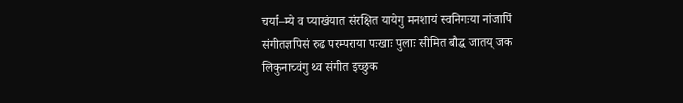चर्या–म्ये व प्याखंयात संरक्षित यायेगु मनशायं स्वनिगःया नांजापिं संगीतज्ञपिसं रुढ परम्पराया पःखाः पुलाः सीमित बौद्ध जातय् जक लिकुनाच्वंगु थ्व संगीत इच्छुक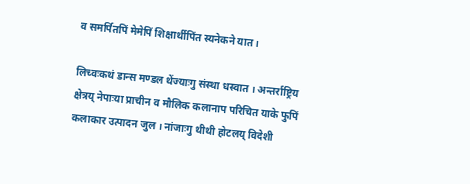व समर्पितपिं मेमेपिं शिक्षार्थीपिंत स्यनेकने यात ।

लिच्वःकथं डान्स मण्डल थेंज्याःगु संस्था धस्वात । अन्तर्राष्ट्रिय क्षेत्रय् नेपाःया प्राचीन व मौलिक कलानाप परिचित याके फुपिं कलाकार उत्पादन जुल । नांजाःगु थीथी होटलय् विदेशी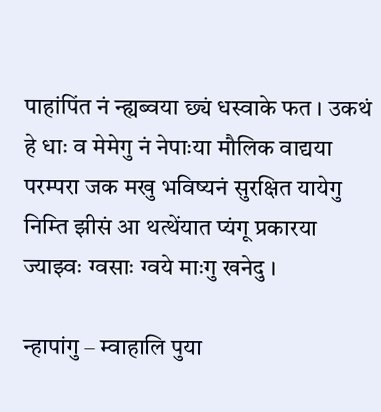पाहांपिंत नं न्ह्यब्वया छ्यं धस्वाके फत । उकथं हे धाः व मेमेगु नं नेपाःया मौलिक वाद्यया परम्परा जक मखु भविष्यनं सुरक्षित यायेगु निम्ति झीसं आ थत्थेंयात प्यंगू प्रकारया ज्याझ्वः ग्वसाः ग्वये माःगु खनेदु ।

न्हापांगु – म्वाहालि पुया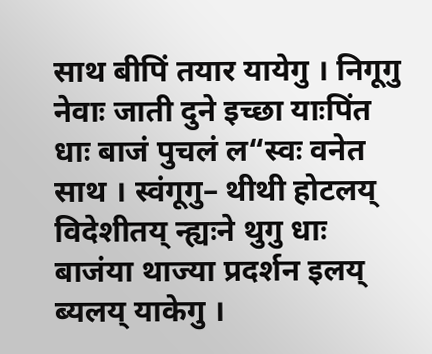साथ बीपिं तयार यायेगु । निगूगु नेवाः जाती दुने इच्छा याःपिंत धाः बाजं पुचलं ल“स्वः वनेत साथ । स्वंगूगु– थीथी होटलय् विदेशीतय् न्ह्यःने थुगु धाः बाजंया थाज्या प्रदर्शन इलय् ब्यलय् याकेगु ।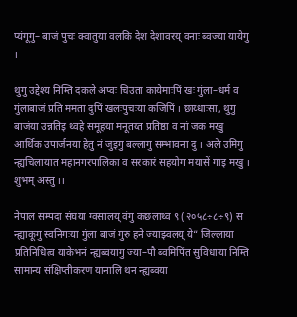प्यंगूगु– बाजं पुचः क्वातुया वलकि देश देशावरय् वनाः ब्वज्या यायेगु ।

थुगु उद्देश्य निम्ति दकले अप्वः चिउता कायेमाःपिं खः गुंला–धर्म व गुंलाबाजं प्रति ममता दुपिं खलःपुचःया कजिपिं । छाय्धाःसा, थुगु बाजंया उन्नतिइ थ्वहे समूहया मनूतय्त प्रतिष्ठा व नां जक मखु आर्थिक उपार्जनया हेतु नं जुइगु बल्लागु सम्भावना दु । अले उमिगु न्ह्यचिलायात महानगरपालिका व सरकारं सहयोग मयासें गाइ मखु । शुभम् अस्तु ।।

नेपाल सम्पदा संघया ग्वसालय् वंगु कछलाथ्व ९ (२०५८÷८÷९) स न्ह्याकूगु स्वनिगःया गुंला बाजं गुरु हने ज्याझ्वलय् ये“ जिल्लाया प्रतिनिधित्व याकेभनं न्ह्यब्वयागु ज्या–पौ ब्वमिपिंत सुविधाया निम्ति सामान्य संक्षिप्तीकरण यानालि थन न्ह्यब्वया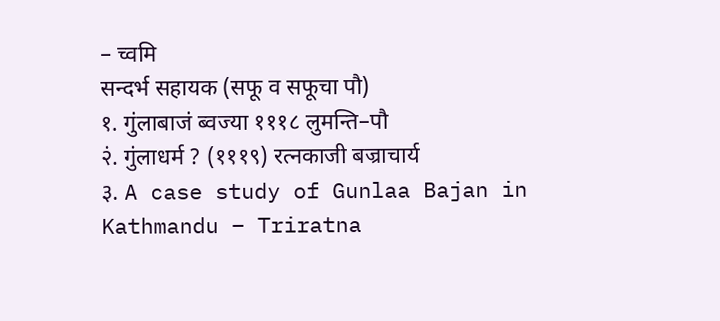– च्वमि
सन्दर्भ सहायक (सफू व सफूचा पौ)
१. गुंलाबाजं ब्वज्या १११८ लुमन्ति–पौ
२ं. गुंलाधर्म ? (१११९) रत्नकाजी बज्राचार्य
३. A case study of Gunlaa Bajan in Kathmandu – Triratna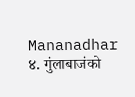Mananadhar
४. गुंलाबाजंको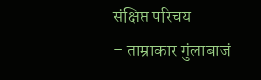संक्षिप्त परिचय
– ताम्राकार गुंलाबाजं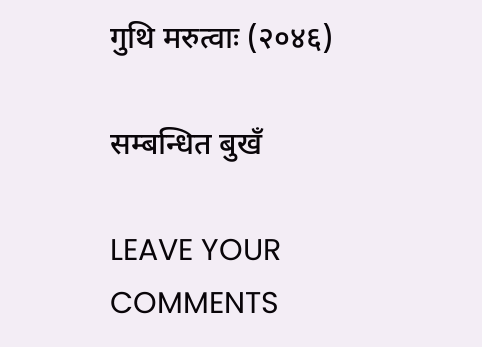गुथि मरुत्वाः (२०४६)

सम्बन्धित बुखँ

LEAVE YOUR COMMENTS